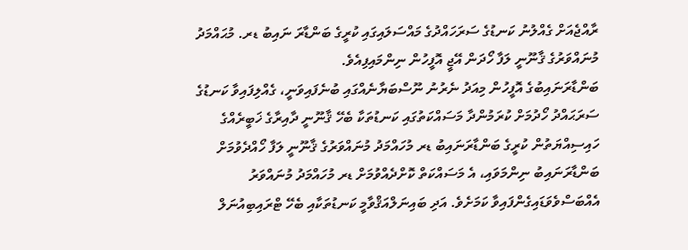ރާއްޖެއަށް ގެއްލުނު ކަނޑުގެ ސަރަހައްދުގެ މައްސަލައިގައި ކުރީގެ ބަންޑާރަ ނައިބު ޑރ. މުޙައްމަދު މުނައްވަރުގެ ޤާނޫނީ ލަފާ ހޯދަން އޭޖީ އޮފީހުން ނިންމައިފިއެވެ.
ބަންޑާރަނައިބުގެ އޮފީހުން މިއަދު ނެރުނު ނޫސްބަޔާނެއްގައި ބުނެފައިވަނީ، ގެއްލިފައިވާ ކަނޑުގެ ސަރަޙައްދު ހޯދުމަށް ކުރަމުންދާ މަސައްކަތުގައި ކަނޑުތަކާ ބެހޭ ޤާނޫނީ ދާއިރާގެ ޚަބީރެއްގެ ހައިސިއްޔަތުން ކުރީގެ ބަންޑާރަނައިބު ޑރ މުހައްމަދު މުނައްވަރުގެ ޤާނޫނީ ލަފާ ހޯއްދެވުމަށް ބަންޑާރަނައިބު ނިންމަވައި، އެ މަސައްކަތް ކޮށްދެއްވުމަށް ޑރ މުހައްމަދު މުނައްވަރު އެއްބަސްވެވަޑައިގެންފައިވާ ކަމަށެވެ. އަދި ބައިނަލްއަޤްވާމީ ކަނޑުތަކާއި ބެހޭ ޓްރައިބިއުނަލް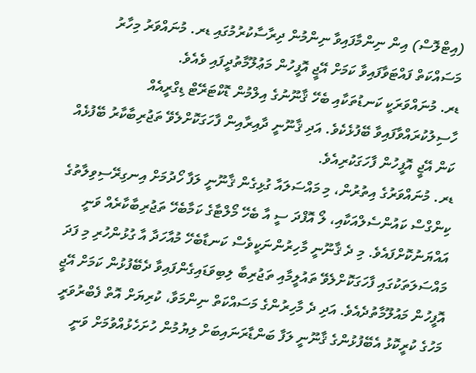(އިޓްލޮސް) އިން ނިންމާފައިވާ ނިންމުން ދިރާސާކުރުމުގައި ޑރ. މުނައްވަރު މިހާރު މަސައްކަތް ފައްޓަވާފައިވާ ކަމަށް އޭޖީ އޮފީހުން މަޢުލޫމާތުދީފައި ވެއެވެ.
ޑރ. މުނައްވަރަކީ ކަނޑުތަކާއި ބެހޭ ޤާނޫނުގެ އިލްމުން ޑޮކްޓަރޭޓް ޑިގްރީއެއް ހާސިލުކުރައްވާފައިވާ ބޭފުޅެކެވެ. އަދި ޤާނޫނީ ދާއިރާއިން ފާހަގަކޮށްލެވޭ ތަޖުރިބާކާރު ބޭފުޅެއް ކަން އޭޖީ އޮފީހުން ފާހަގަކުރިއެވެ.
ޑރ. މުނައްވަރުގެ އިތުރުން، މި މައްސަލައާ ގުޅިގެން ޤާނޫނީ ލަފާ ހޯދުމަށް އިނގިރޭސިވިލާތުގެ ކިންގްސް ކައުންސެލްއަކާއި، ލޯ އޮފްދަ ސީ އާ ބެހޭ މޯލްޓާގެ ކަމާބެހޭ ތަޖުރިބާކާރެއް ވަނީ އައްޔަނުކޮށްފައެވެ. މި ދެ ޤާނޫނީ މާހިރުންނަކީވެސް ކަނޑާބެހޭ މުއާހަދާ އާ ގުޅުންހުރި މި ފަދަ މައްސަލަތަކުގައި ފާހަގަކޮށްލެވޭ ތައުލީމާއި ތަޖުރިބާ ލިބިވަޑައިގެންފައިވާ ދެބޭފުޅުން ކަމަށް އޭޖީ އޮފީހުން މައުލޫމާތުދެއެވެ. އަދި ދެ މާހިރުންގެ މަސައްކަތް ނިންމަވާ، ކުރިޔަށް އޮތް ފެބްރުވަރީ މަހުގެ ކުރީކޮޅު އެބޭފުޅުންގެ ޤާނޫނީ ލަފާ ބަންޑާރަނައިބަށް ލިޔުމުން ހުށަހެޅުއްވުމަށް ވަނީ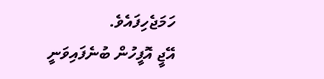ހަމަޖެހިފައެވެ.
އޭޖީ އޮފީހުން ބުނެފައިވަނީ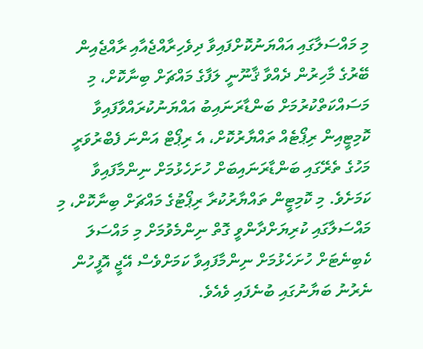މި މައްސަލާގައި އައްޔަނުކޮށްފައިވާ ދިވެހިރާއްޖެއާއި ރާއްޖެއިން ބޭރުގެ މާހިރުން ދެއްވާ ޤާނޫނީ ލަފާގެ މައްޗަށް ބިނާކޮށް، މި މަސައްކަތްކުރުމަށް ބަންޑާރަނައިބު އައްޔަނުކުރައްވާފައިވާ ކޮމިޓީއިން ރިޕޯޓެއް ތައްޔާރުކޮށް، އެ ރިޕޯޓް އަންނަ ފެބްރުވަރީ މަހުގެ ތެރޭގައި ބަންޑާރަނައިބަށް ހުށަހެޅުމަށް ނިންމާފައިވާ ކަމަށެވެ. މި ކޮމިޓީން ތައްޔާރުކުރާ ރިޕޯޓުގެ މައްޗަށް ބިނާކޮށް، މި މައްސަލާގައި ކުރިޔަށްދާންވީ ގޮތް ނިންމެވުމަށް މި މައްސަލަ ކެބިނެޓަށް ހުށަހެޅުމަށް ނިންމާފައިވާ ކަމަށްވެސް އޭޖީ އޮފީހުން ނެރުނު ބަޔާނުގައި ބުނެފައި ވެއެވެ.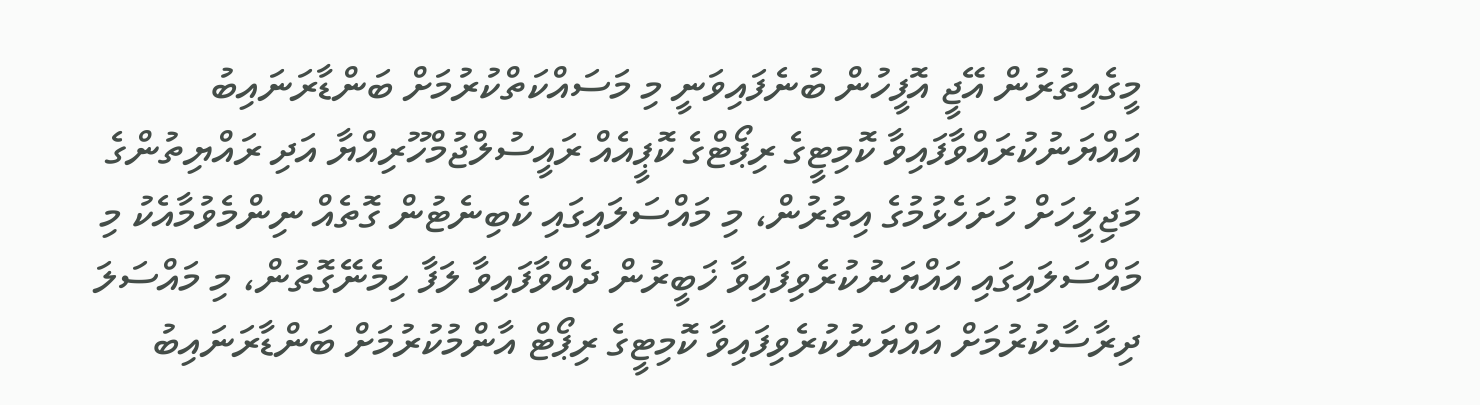މީގެއިތުރުން އޭޖީ އޮފީހުން ބުނެފައިވަނީ މި މަސައްކަތްކުރުމަށް ބަންޑާރަނައިބު އައްޔަނުކުރައްވާފައިވާ ކޮމިޓީގެ ރިޕޯޓްގެ ކޮޕީއެއް ރައީސުލްޖުމްހޫރިއްޔާ އަދި ރައްޔިތުންގެ މަޖިލީހަށް ހުށަހެޅުމުގެ އިތުރުން، މި މައްސަލައިގައި ކެބިނެޓުން ގޮތެއް ނިންމެވުމާއެކު މި މައްސަލައިގައި އައްޔަނުކުރެވިފައިވާ ޚަބީރުން ދެއްވާފައިވާ ލަފާ ހިމެނޭގޮތުން، މި މައްސަލަ ދިރާސާކުރުމަށް އައްޔަނުކުރެވިފައިވާ ކޮމިޓީގެ ރިޕޯޓް އާންމުކުރުމަށް ބަންޑާރަނައިބު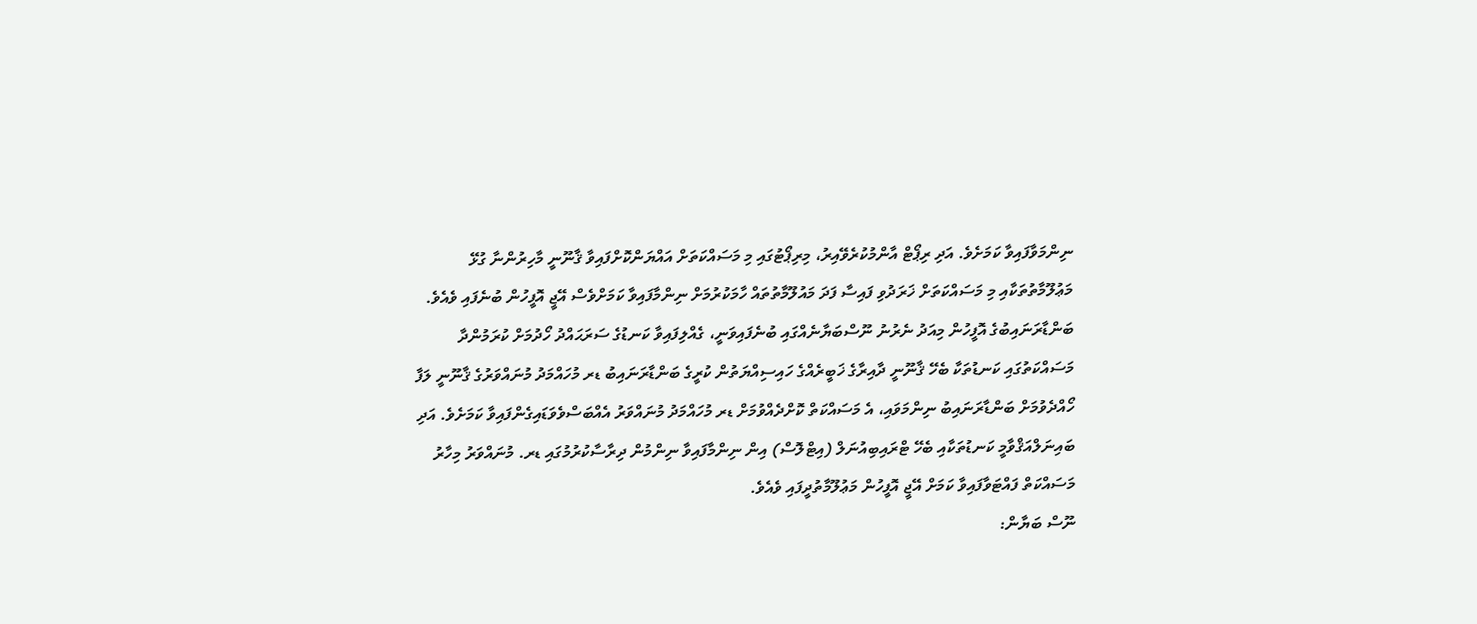ނިންމަވާފައިވާ ކަމަށެވެ. އަދި ރިޕޯޓް އާންމުކުރެވޭއިރު، މިރިޕޯޓުގައި މި މަސައްކަތަށް އައްޔަންކޮށްފައިވާ ޤާނޫނީ މާހިރުންނާ ގުޅޭ މަޢުލޫމާތުތަކާއި މި މަސައްކަތަށް ޚަރަދުވި ފައިސާ ފަދަ މައުލޫމާތުތައް ހާމަކުރުމަށް ނިންމާފައިވާ ކަމަށްވެސް އޭޖީ އޮފީހުން ބުނެފައި ވެއެވެ.
ބަންޑާރަނައިބުގެ އޮފީހުން މިއަދު ނެރުނު ނޫސްބަޔާނެއްގައި ބުނެފައިވަނީ، ގެއްލިފައިވާ ކަނޑުގެ ސަރަޙައްދު ހޯދުމަށް ކުރަމުންދާ މަސައްކަތުގައި ކަނޑުތަކާ ބެހޭ ޤާނޫނީ ދާއިރާގެ ޚަބީރެއްގެ ހައިސިއްޔަތުން ކުރީގެ ބަންޑާރަނައިބު ޑރ މުހައްމަދު މުނައްވަރުގެ ޤާނޫނީ ލަފާ ހޯއްދެވުމަށް ބަންޑާރަނައިބު ނިންމަވައި، އެ މަސައްކަތް ކޮށްދެއްވުމަށް ޑރ މުހައްމަދު މުނައްވަރު އެއްބަސްވެވަޑައިގެންފައިވާ ކަމަށެވެ. އަދި ބައިނަލްއަޤްވާމީ ކަނޑުތަކާއި ބެހޭ ޓްރައިބިއުނަލް (އިޓްލޮސް) އިން ނިންމާފައިވާ ނިންމުން ދިރާސާކުރުމުގައި ޑރ. މުނައްވަރު މިހާރު މަސައްކަތް ފައްޓަވާފައިވާ ކަމަށް އޭޖީ އޮފީހުން މަޢުލޫމާތުދީފައި ވެއެވެ.
ނޫސް ބަޔާން: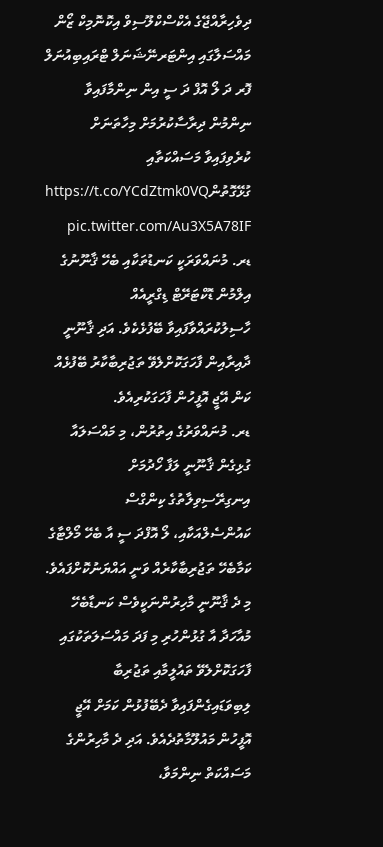ދިވެހިރާއްޖޭގެ އެކްސްކްލޫސިވް އިކޮނޮމިކް ޒޯން މައްސަލާގައި އިންޓަރނޭޝަނަލް ޓްރައިބިއުނަލް ފޮރ ދަ ލޯ އޮފް ދަ ސީ އިން ނިންމާފައިވާ ނިންމުން ދިރާސާކުރުމަށް މިހާތަނަށް ކުރެވިފައިވާ މަސައްކަތާއި ގުޅޭގޮތުންhttps://t.co/YCdZtmk0VQ pic.twitter.com/Au3X5A78IF
ޑރ. މުނައްވަރަކީ ކަނޑުތަކާއި ބެހޭ ޤާނޫނުގެ އިލްމުން ޑޮކްޓަރޭޓް ޑިގްރީއެއް ހާސިލުކުރައްވާފައިވާ ބޭފުޅެކެވެ. އަދި ޤާނޫނީ ދާއިރާއިން ފާހަގަކޮށްލެވޭ ތަޖުރިބާކާރު ބޭފުޅެއް ކަން އޭޖީ އޮފީހުން ފާހަގަކުރިއެވެ.
ޑރ. މުނައްވަރުގެ އިތުރުން، މި މައްސަލައާ ގުޅިގެން ޤާނޫނީ ލަފާ ހޯދުމަށް އިނގިރޭސިވިލާތުގެ ކިންގްސް ކައުންސެލްއަކާއި، ލޯ އޮފްދަ ސީ އާ ބެހޭ މޯލްޓާގެ ކަމާބެހޭ ތަޖުރިބާކާރެއް ވަނީ އައްޔަނުކޮށްފައެވެ. މި ދެ ޤާނޫނީ މާހިރުންނަކީވެސް ކަނޑާބެހޭ މުއާހަދާ އާ ގުޅުންހުރި މި ފަދަ މައްސަލަތަކުގައި ފާހަގަކޮށްލެވޭ ތައުލީމާއި ތަޖުރިބާ ލިބިވަޑައިގެންފައިވާ ދެބޭފުޅުން ކަމަށް އޭޖީ އޮފީހުން މައުލޫމާތުދެއެވެ. އަދި ދެ މާހިރުންގެ މަސައްކަތް ނިންމަވާ،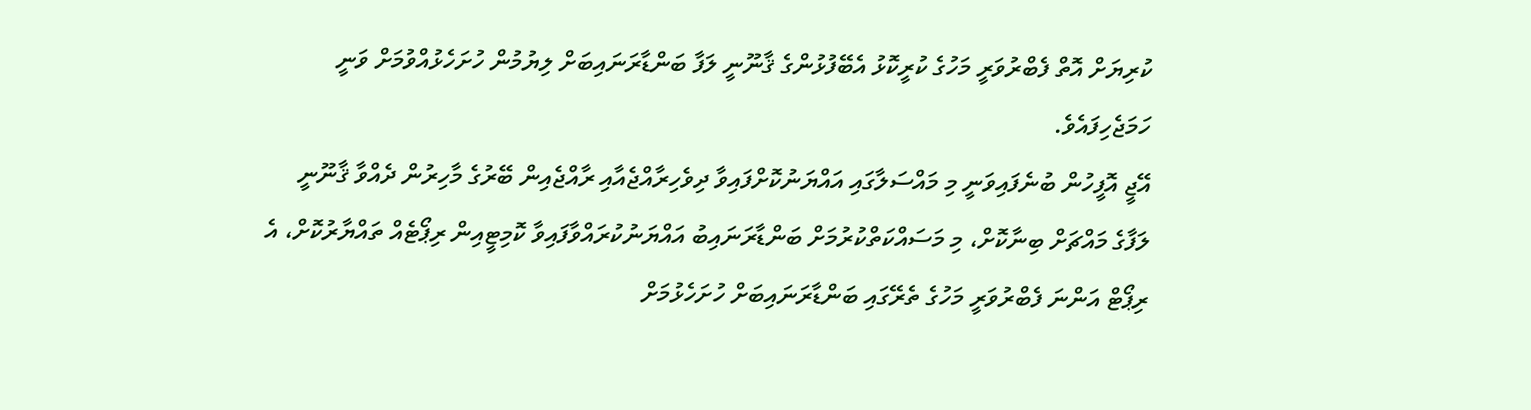ކުރިޔަށް އޮތް ފެބްރުވަރީ މަހުގެ ކުރީކޮޅު އެބޭފުޅުންގެ ޤާނޫނީ ލަފާ ބަންޑާރަނައިބަށް ލިޔުމުން ހުށަހެޅުއްވުމަށް ވަނީ ހަމަޖެހިފައެވެ.
އޭޖީ އޮފީހުން ބުނެފައިވަނީ މި މައްސަލާގައި އައްޔަނުކޮށްފައިވާ ދިވެހިރާއްޖެއާއި ރާއްޖެއިން ބޭރުގެ މާހިރުން ދެއްވާ ޤާނޫނީ ލަފާގެ މައްޗަށް ބިނާކޮށް، މި މަސައްކަތްކުރުމަށް ބަންޑާރަނައިބު އައްޔަނުކުރައްވާފައިވާ ކޮމިޓީއިން ރިޕޯޓެއް ތައްޔާރުކޮށް، އެ ރިޕޯޓް އަންނަ ފެބްރުވަރީ މަހުގެ ތެރޭގައި ބަންޑާރަނައިބަށް ހުށަހެޅުމަށް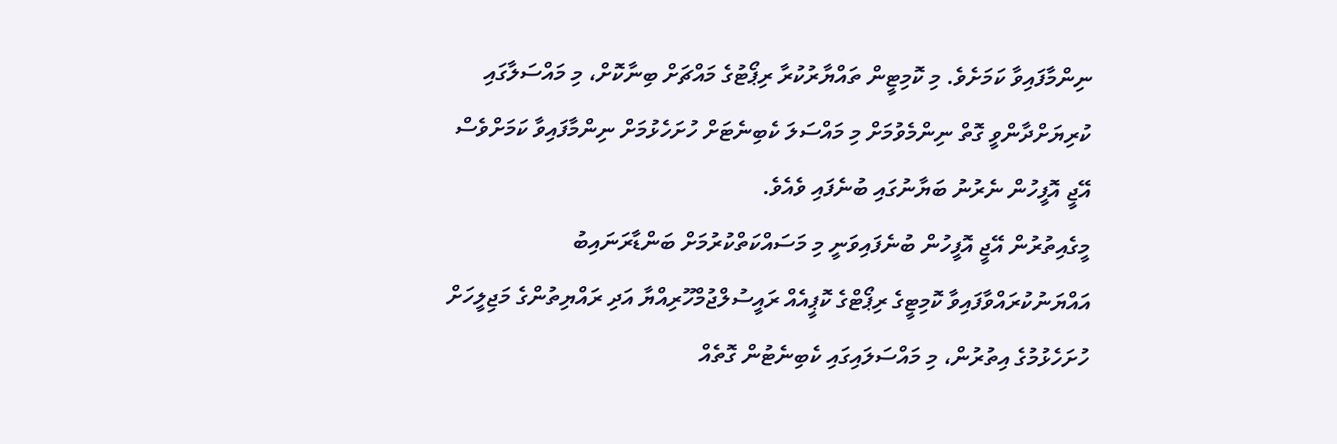ނިންމާފައިވާ ކަމަށެވެ. މި ކޮމިޓީން ތައްޔާރުކުރާ ރިޕޯޓުގެ މައްޗަށް ބިނާކޮށް، މި މައްސަލާގައި ކުރިޔަށްދާންވީ ގޮތް ނިންމެވުމަށް މި މައްސަލަ ކެބިނެޓަށް ހުށަހެޅުމަށް ނިންމާފައިވާ ކަމަށްވެސް އޭޖީ އޮފީހުން ނެރުނު ބަޔާނުގައި ބުނެފައި ވެއެވެ.
މީގެއިތުރުން އޭޖީ އޮފީހުން ބުނެފައިވަނީ މި މަސައްކަތްކުރުމަށް ބަންޑާރަނައިބު އައްޔަނުކުރައްވާފައިވާ ކޮމިޓީގެ ރިޕޯޓްގެ ކޮޕީއެއް ރައީސުލްޖުމްހޫރިއްޔާ އަދި ރައްޔިތުންގެ މަޖިލީހަށް ހުށަހެޅުމުގެ އިތުރުން، މި މައްސަލައިގައި ކެބިނެޓުން ގޮތެއް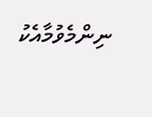ނިންމެވުމާއެކު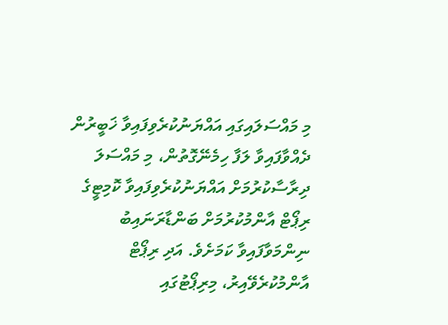މި މައްސަލައިގައި އައްޔަނުކުރެވިފައިވާ ޚަބީރުން ދެއްވާފައިވާ ލަފާ ހިމެނޭގޮތުން، މި މައްސަލަ ދިރާސާކުރުމަށް އައްޔަނުކުރެވިފައިވާ ކޮމިޓީގެ ރިޕޯޓް އާންމުކުރުމަށް ބަންޑާރަނައިބު ނިންމަވާފައިވާ ކަމަށެވެ. އަދި ރިޕޯޓް އާންމުކުރެވޭއިރު، މިރިޕޯޓުގައި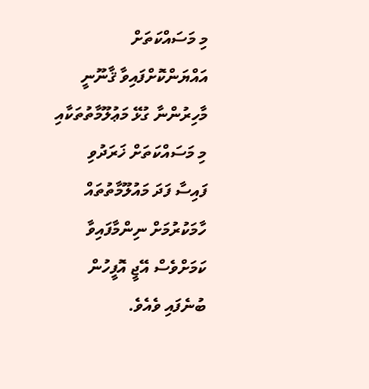މި މަސައްކަތަށް އައްޔަންކޮށްފައިވާ ޤާނޫނީ މާހިރުންނާ ގުޅޭ މަޢުލޫމާތުތަކާއި މި މަސައްކަތަށް ޚަރަދުވި ފައިސާ ފަދަ މައުލޫމާތުތައް ހާމަކުރުމަށް ނިންމާފައިވާ ކަމަށްވެސް އޭޖީ އޮފީހުން ބުނެފައި ވެއެވެ.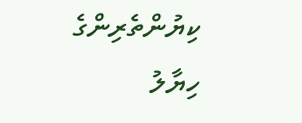ކިޔުންތެރިންގެ ހިޔާލު